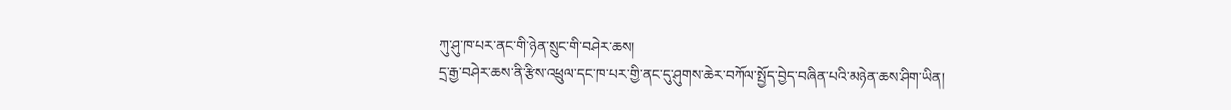ཀུ་ཤུ་ཁ་པར་ནང་གི་ཉེན་སྲུང་གི་བཤེར་ཆས།
དྲ་རྒྱ་བཤེར་ཆས་ནི་རྩིས་འཕྲུལ་དང་ཁ་པར་གྱི་ནང་དུ་ཤུགས་ཆེར་བཀོལ་སྤྱོད་བྱེད་བཞིན་པའི་མཉེན་ཆས་ཤིག་ཡིན།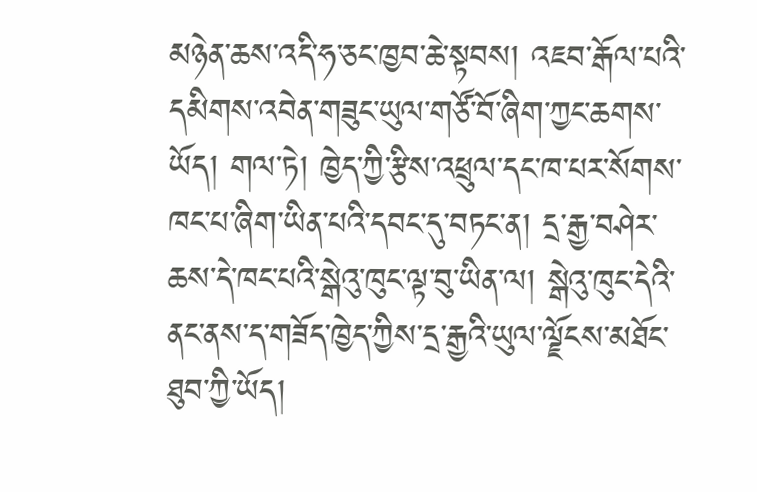མཉེན་ཆས་འདི་ཧ་ཅང་ཁྱབ་ཆེ་སྟབས། འཇབ་རྒོལ་པའི་དམིགས་འབེན་གཟུང་ཡུལ་གཙོ་བོ་ཞིག་ཀྱང་ཆགས་ཡོད། གལ་ཏེ། ཁྱེད་ཀྱི་རྩིས་འཕྲུལ་དང་ཁ་པར་སོགས་ཁང་པ་ཞིག་ཡིན་པའི་དབང་དུ་བཏང་ན། དྲ་རྒྱ་བཤེར་ཆས་དེ་ཁང་པའི་སྒེའུ་ཁུང་ལྟ་བུ་ཡིན་ལ། སྒེའུ་ཁུང་དེའི་ནང་ནས་ད་གཟོད་ཁྱེད་ཀྱིས་དྲ་རྒྱའི་ཡུལ་ལྗོངས་མཐོང་ཐུབ་ཀྱི་ཡོད།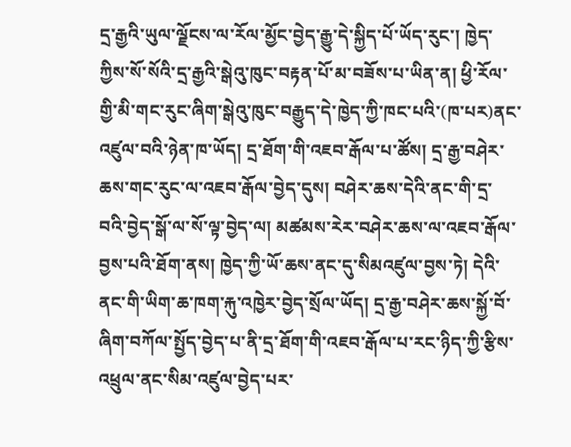དྲ་རྒྱའི་ཡུལ་ལྗོངས་ལ་རོལ་མྱོང་བྱེད་རྒྱུ་དེ་སྐྱིད་པོ་ཡོད་རུང་། ཁྱེད་ཀྱིས་སོ་སོའི་དྲ་རྒྱའི་སྒེའུ་ཁུང་བརྟན་པོ་མ་བཟོས་པ་ཡིན་ན། ཕྱི་རོལ་གྱི་མི་གང་རུང་ཞིག་སྒེའུ་ཁུང་བརྒྱུད་དེ་ཁྱེད་ཀྱི་ཁང་པའི་(ཁ་པར)ནང་འཛུལ་བའི་ཉེན་ཁ་ཡོད། དྲ་ཐོག་གི་འཇབ་རྒོལ་པ་ཚོས། དྲ་རྒྱ་བཤེར་ཆས་གང་རུང་ལ་འཇབ་རྒོལ་བྱེད་དུས། བཤེར་ཆས་དེའི་ནང་གི་དྲ་བའི་བྱེད་སྒོ་ལ་སོ་ལྟ་བྱེད་ལ། མཚམས་རེར་བཤེར་ཆས་ལ་འཇབ་རྒོལ་བྱས་པའི་ཐོག་ནས། ཁྱེད་ཀྱི་ཡོ་ཆས་ནང་དུ་སིམའཛུལ་བྱས་ཏེ། དེའི་ནང་གི་ཡིག་ཆ་ཁག་རྐུ་འཁྱེར་བྱེད་སྲོལ་ཡོད། དྲ་རྒྱ་བཤེར་ཆས་སྐྱོ་བོ་ཞིག་བཀོལ་སྤྱོད་བྱེད་པ་ནི་དྲ་ཐོག་གི་འཇབ་རྒོལ་པ་རང་ཉིད་ཀྱི་རྩིས་འཕྲུལ་ནང་སིམ་འཛུལ་བྱེད་པར་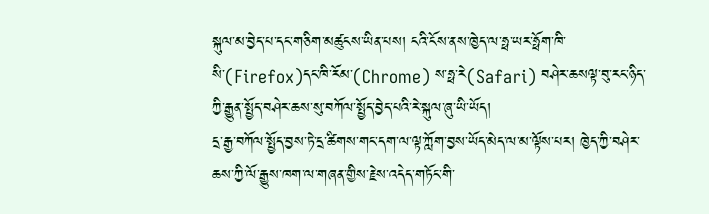སྐུལ་མ་བྱེད་པ་དང་གཅིག་མཚུངས་ཡིན་པས། ངའི་ངོས་ནས་ཁྱེད་ལ་ཧྥ་ཡར་ཧྥོག་ཁི་སི་(Firefox)དང་ཁི་རོམ་(Chrome) ས་ཧྥ་རེ(Safari) བཤེར་ཆསལྟ་བུ་རང་ཉིད་ཀྱི་རྒྱུན་སྤྱོད་བཤེར་ཆས་སུ་བཀོལ་སྤྱོད་བྱེད་པའི་རེ་སྐུལ་ཞུ་ཡི་ཡོད།
དྲ་རྒྱ་བཀོལ་སྤྱོད་བྱས་ཏེ་དྲ་ཚིགས་གང་དག་ལ་ལྟ་ཀློག་བྱས་ཡོད་མེད་ལ་མ་ལྟོས་པར། ཁྱེད་ཀྱི་བཤེར་ཆས་ཀྱི་ལོ་རྒྱུས་ཁག་ལ་གཞན་གྱིས་རྗེས་འདེད་གཏོང་གི་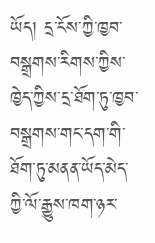ཡོད། དྲ་ངོས་ཀྱི་ཁྱབ་བསྒྲགས་རིགས་ཀྱིས་ཁྱེད་ཀྱིས་དྲ་ཐོག་ཏུ་ཁྱབ་བསྒྲགས་གང་དག་གི་ཐོག་ཏུ་མནན་ཡོད་མེད་ཀྱི་ལོ་རྒྱུས་ཁག་ཉར་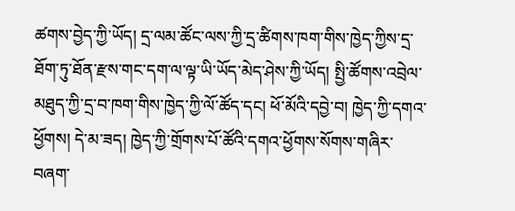ཚགས་བྱེད་ཀྱི་ཡོད། དྲ་ལམ་ཚོང་ལས་ཀྱི་དྲ་ཚིགས་ཁག་གིས་ཁྱེད་ཀྱིས་དྲ་ཐོག་ཏུ་ཐོན་རྫས་གང་དག་ལ་ལྟ་ཡི་ཡོད་མེད་ཤེས་ཀྱི་ཡོད། སྤྱི་ཚོགས་འབྲེལ་མཐུད་ཀྱི་དྲ་བ་ཁག་གིས་ཁྱེད་ཀྱི་ལོ་ཚོད་དང། ཕོ་མོའི་དབྱེ་བ། ཁྱེད་ཀྱི་དགའ་ཕྱོགས། དེ་མ་ཟད། ཁྱེད་ཀྱི་གྲོགས་པོ་ཚོའི་དགའ་ཕྱོགས་སོགས་གཞིར་བཞག་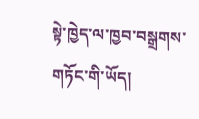སྟེ་ཁྱེད་ལ་ཁྱབ་བསྒྲགས་གཏོང་གི་ཡོད།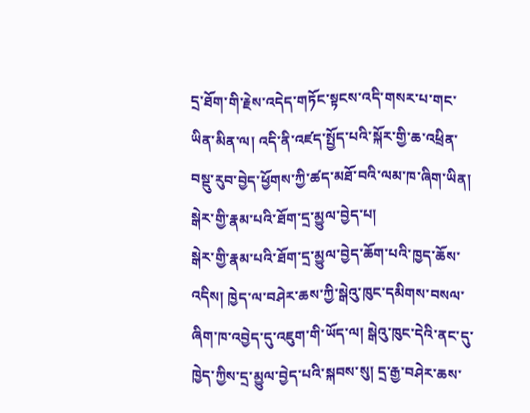དྲ་ཐོག་གི་རྗེས་འདེད་གཏོང་སྟངས་འདི་གསར་པ་གང་ཡིན་མིན་ལ། འདི་ནི་འཛད་སྤྱོད་པའི་སྐོར་གྱི་ཆ་འཕྲིན་བསྡུ་རུབ་བྱེད་ཕྱོགས་ཀྱི་ཚད་མཐོ་བའི་ལམ་ཁ་ཞིག་ཡིན།
སྒེར་གྱི་རྣམ་པའི་ཐོག་དྲ་མྱུལ་བྱེད་པ།
སྒེར་གྱི་རྣམ་པའི་ཐོག་དྲ་མྱུལ་བྱེད་ཆོག་པའི་ཁྱད་ཆོས་འདིས། ཁྱེད་ལ་བཤེར་ཆས་ཀྱི་སྒེའུ་ཁུང་དམིགས་བསལ་ཞིག་ཁ་འབྱེད་དུ་འཇུག་གི་ཡོད་ལ། སྒེའུ་ཁུང་དེའི་ནང་དུ་ཁྱེད་ཀྱིས་དྲ་མྱུལ་བྱེད་པའི་སྐབས་སུ། དྲ་རྒྱ་བཤེར་ཆས་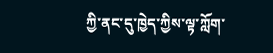ཀྱི་ནང་དུ་ཁྱེད་ཀྱིས་ལྟ་ཀློག་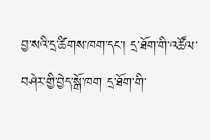བྱ་སའི་དྲ་ཚིགས་ཁག་དང་། དྲ་ཐོག་གི་འཚོལ་བཤེར་གྱི་བྱེད་སྒོ་ཁག དྲ་ཐོག་གི་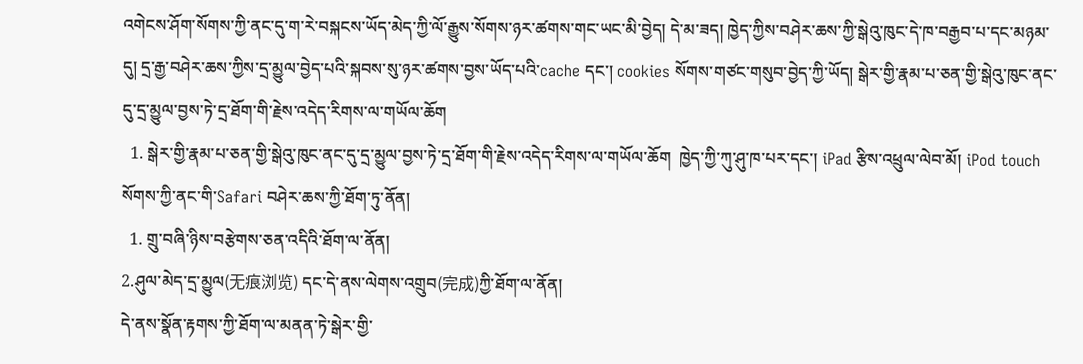འགེངས་ཤོག་སོགས་ཀྱི་ནང་དུ་ག་རེ་བསྐངས་ཡོད་མེད་ཀྱི་ལོ་རྒྱུས་སོགས་ཉར་ཚགས་གང་ཡང་མི་བྱེད། དེ་མ་ཟད། ཁྱེད་ཀྱིས་བཤེར་ཆས་ཀྱི་སྒེའུ་ཁུང་དེ་ཁ་བརྒྱབ་པ་དང་མཉམ་དུ། དྲ་རྒྱ་བཤེར་ཆས་ཀྱིས་དྲ་མྱུལ་བྱེད་པའི་སྐབས་སུ་ཉར་ཚགས་བྱས་ཡོད་པའི་cache དང་། cookies སོགས་གཙང་གསུབ་བྱེད་ཀྱི་ཡོད། སྒེར་གྱི་རྣམ་པ་ཅན་གྱི་སྒེའུ་ཁུང་ནང་དུ་དྲ་མྱུལ་བྱས་ཏེ་དྲ་ཐོག་གི་རྗེས་འདེད་རིགས་ལ་གཡོལ་ཆོག
  1. སྒེར་གྱི་རྣམ་པ་ཅན་གྱི་སྒེའུ་ཁུང་ནང་དུ་དྲ་མྱུལ་བྱས་ཏེ་དྲ་ཐོག་གི་རྗེས་འདེད་རིགས་ལ་གཡོལ་ཆོག  ཁྱེད་ཀྱི་ཀུ་ཤུ་ཁ་པར་དང་། iPad རྩིས་འཕྲུལ་ལེབ་མོ། iPod touch སོགས་ཀྱི་ནང་གི་Safari བཤེར་ཆས་ཀྱི་ཐོག་ཏུ་ནོན།
  1. གྲུ་བཞི་ཉིས་བརྩེགས་ཅན་འདིའི་ཐོག་ལ་ནོན།
2.ཤུལ་མེད་དྲ་མྱུལ(无痕浏览) དང་དེ་ནས་ལེགས་འགྲུབ(完成)ཀྱི་ཐོག་ལ་ནོན།
དེ་ནས་སྣོན་རྟགས་ཀྱི་ཐོག་ལ་མནན་ཏེ་སྒེར་གྱི་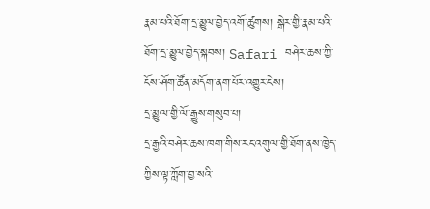རྣམ་པའི་ཐོག་དྲ་མྱུལ་བྱེད་འགོ་ཚུགས། སྒེར་གྱི་རྣམ་པའི་ཐོག་དྲ་མྱུལ་བྱེད་སྐབས། Safari བཤེར་ཆས་ཀྱི་ངོས་ཤོག་ཚོན་མདོག་ནག་པོར་འགྱུར་ངེས།
དྲ་མྱུལ་གྱི་ལོ་རྒྱུས་གསུབ་པ།
དྲ་རྒྱའི་བཤེར་ཆས་ཁག་གིས་རང་འགུལ་གྱི་ཐོག་ནས་ཁྱེད་ཀྱིས་ལྟ་ཀློག་བྱ་སའི་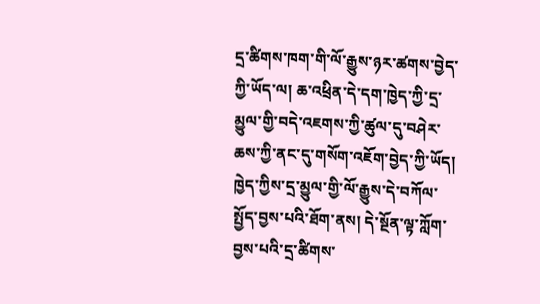དྲ་ཚིགས་ཁག་གི་ལོ་རྒྱུས་ཉར་ཚགས་བྱེད་ཀྱི་ཡོད་ལ། ཆ་འཕྲིན་དེ་དག་ཁྱེད་ཀྱི་དྲ་མྱུལ་གྱི་བདེ་འཇགས་ཀྱི་ཚུལ་དུ་བཤེར་ཆས་ཀྱི་ནང་དུ་གསོག་འཇོག་བྱེད་ཀྱི་ཡོད། ཁྱེད་ཀྱིས་དྲ་མྱུལ་གྱི་ལོ་རྒྱུས་དེ་བཀོལ་སྤྱོད་བྱས་པའི་ཐོག་ནས། དེ་སྔོན་ལྟ་ཀློག་བྱས་པའི་དྲ་ཚིགས་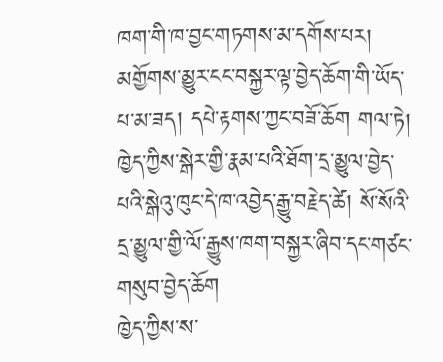ཁག་གི་ཁ་བྱང་གཏགས་མ་དགོས་པར། མགྱོགས་མྱུར་ངང་བསྐྱར་ལྟ་བྱེད་ཆོག་གི་ཡོད་པ་མ་ཟད། དཔེ་རྟགས་ཀྱང་བཟོ་ཆོག གལ་ཏེ། ཁྱེད་ཀྱིས་སྒེར་གྱི་རྣམ་པའི་ཐོག་དྲ་མྱུལ་བྱེད་པའི་སྒེའུ་ཁུང་དེ་ཁ་འབྱེད་རྒྱུ་བརྗེད་ཚེ། སོ་སོའི་དྲ་མྱུལ་གྱི་ལོ་རྒྱུས་ཁག་བསྐྱར་ཞིབ་དང་གཙང་གསུབ་བྱེད་ཆོག
ཁྱེད་ཀྱིས་ས་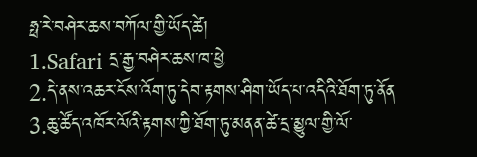ཧྥ་རེ་བཤེར་ཆས་བཀོལ་གྱི་ཡོད་ཚེ།
1.Safari དྲ་རྒྱ་བཤེར་ཆས་ཁ་ཕྱེ
2.དེ་ནས་འཆར་ངོས་འོག་ཏུ་དེབ་རྟགས་ཤིག་ཡོད་པ་འདིའི་ཐོག་ཏུ་ནོན
3.ཆུ་ཚོད་འཁོར་ལོའི་རྟགས་ཀྱི་ཐོག་ཏུ་མནན་ཚེ་དྲ་མྱུལ་གྱི་ལོ་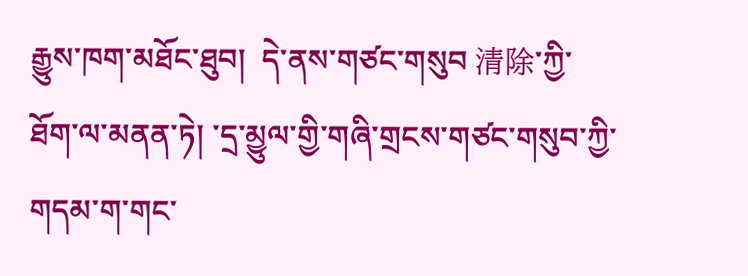རྒྱུས་ཁག་མཐོང་ཐུབ།  དེ་ནས་གཙང་གསུབ 清除་ཀྱི་ཐོག་ལ་མནན་ཏེ། ་དྲ་མྱུལ་གྱི་གཞི་གྲངས་གཙང་གསུབ་ཀྱི་གདམ་ག་གང་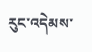རུང་འདེམས་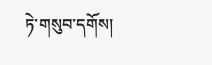ཏེ་གསུབ་དགོས།